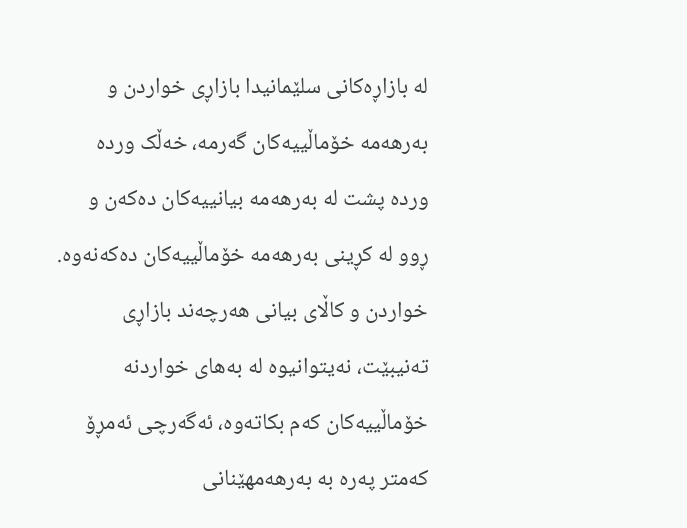لە بازاڕەکانی سلێمانیدا بازاڕی خواردن و بەرهەمە خۆماڵییەکان گەرمە، خەڵک وردە وردە پشت لە بەرهەمە بیانییەکان دەکەن و ڕوو لە کڕینی بەرهەمە خۆماڵییەکان دەکەنەوە.
خواردن و کاڵای بیانی هەرچەند بازاڕی تەنیبێت، نەیتوانیوە لە بەهای خواردنە خۆماڵییەکان کەم بکاتەوە، ئەگەرچی ئەمڕۆ کەمتر پەرە بە بەرهەمهێنانی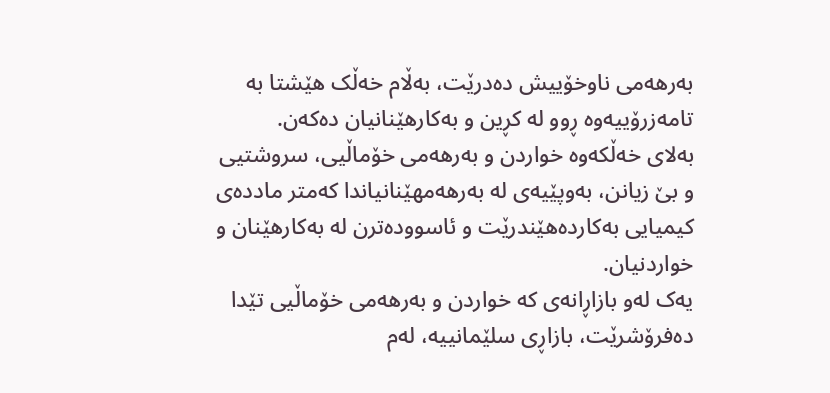بەرهەمی ناوخۆییش دەدرێت، بەڵام خەڵک هێشتا بە تامەزرۆییەوە ڕوو لە کڕین و بەکارهێنانیان دەکەن.
بەلای خەڵکەوە خواردن و بەرهەمی خۆماڵیی، سروشتیی و بێ زیانن، بەوپێیەی لە بەرهەمهێنانیاندا کەمتر ماددەی کیمیایی بەکاردەهێندرێت و ئاسوودەترن لە بەکارهێنان و خواردنیان.
یەک لەو بازاڕانەی کە خواردن و بەرهەمی خۆماڵیی تێدا دەفرۆشرێت، بازاڕی سلێمانییە، لەم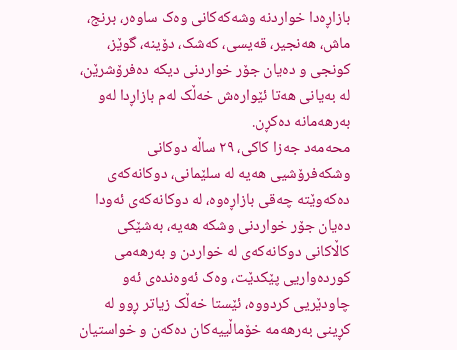بازاڕەدا خواردنە وشەکەکانی وەک ساوەر، برنج، ماش، هەنجیر، قەیسی، کەشک، دۆینە، گوێز، کونجی و دەیان جۆر خواردنی دیکە دەفرۆشرێن، لە بەیانی هەتا ئێوارەش خەڵک لەم بازاڕدا لەو بەرهەمانە دەکڕن.
محەمەد جەزا کاکی، ٢٩ ساڵە دوکانی وشکەفرۆشیی هەیە لە سلێمانی، دوکانەکەی دەکەوێتە چەقی بازاڕەوە، لە دوکانەکەی ئەودا دەیان جۆر خواردنی وشکە هەیە، بەشێکی کاڵاکانی دوکانەکەی لە خواردن و بەرهەمی کوردەواریی پێکدێت، وەک ئەوەندەی ئەو چاودێریی کردووە، ئێستا خەڵک زیاتر ڕوو لە کڕینی بەرهەمە خۆماڵییەکان دەکەن و خواستیان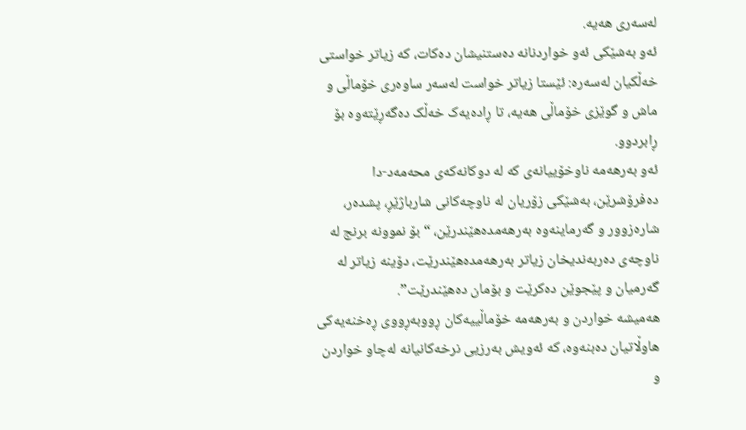لەسەری هەیە.
ئەو بەشێکی ئەو خواردنانە دەستنیشان دەکات، کە زیاتر خواستی خەڵکیان لەسەرە: ئێستا زیاتر خواست لەسەر ساوەری خۆماڵی و ماش و گوێزی خۆماڵی هەیە، تا ڕادەیەک خەڵک دەگەڕێتەوە بۆ ڕابردوو.
ئەو بەرهەمە ناوخۆییانەی کە لە دوکانەکەی محەمەد-دا دەفرۆشرێن، بەشێکی زۆریان لە ناوچەکانی شارباژێڕ، پشدەر، شارەزوور و گەرماینەوە بەرهەمدەهێندرێن، “بۆ نموونە برنج لە ناوچەی دەربەندیخان زیاتر بەرهەمدەهێندرێت، دۆینە زیاتر لە گەرمیان و پێجوێن دەکرێت و بۆمان دەهێندرێت”.
هەمیشە خواردن و بەرهەمە خۆماڵییەکان ڕووبەڕووی ڕەخنەیەکی هاوڵاتیان دەبنەوە، کە ئەویش بەرزیی نرخەکانیانە لەچاو خواردن و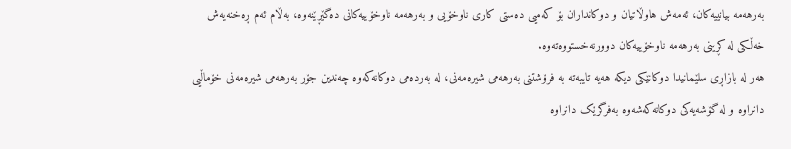بەرهەمە بیانییەکان، ئەمەش هاوڵاتیان و دوکانداران بۆ کەمیی دەستی کاری ناوخۆیی و بەرهەمە ناوخۆییەکانی دەگێڕێنەوە، بەڵام ئەم ڕەخنەیەش خەڵکی لە کڕینی بەرهەمە ناوخۆییەکان دوورنەخستووەتەوە.
هەر لە بازاڕی سلێمانیدا دوکانێکی دیکە هەیە تایبەتە بە فرۆشتنی بەرهەمی شیرەمەنی، لە بەردەمی دوکانەکەوە چەندین جۆر بەرهەمی شیرەمەنی خۆماڵیی دانراوە و لە گۆشەیەکی دوکانەکەشەوە بەفرگرێک دانراوە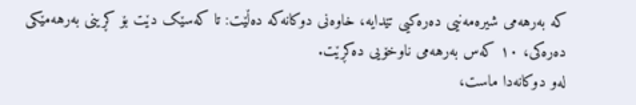کە بەرهەمی شیرەمەنیی دەرەکیی تێدایە، خاوەنی دوکانەکە دەڵێت: تا کەسێک دێت بۆ کڕینی بەرهەمێکی دەرەکی، ١٠ کەس بەرهەمی ناوخۆیی دەکڕێت.
لەو دوکانەدا ماست،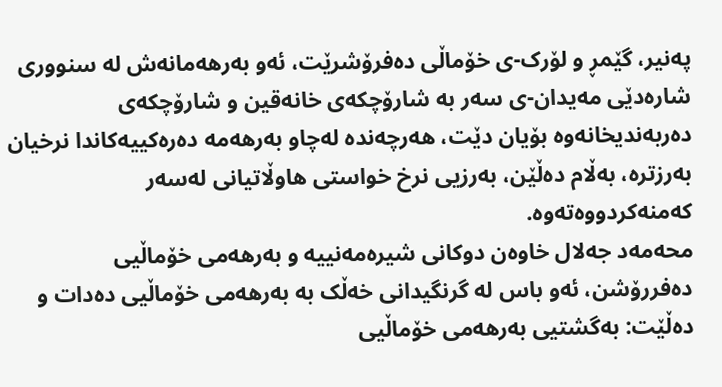پەنیر، گێمڕ و لۆرک-ی خۆماڵی دەفرۆشرێت، ئەو بەرهەمانەش لە سنووری شارەدێی مەیدان-ی سەر بە شارۆچکەی خانەقین و شارۆچکەی دەربەندیخانەوە بۆیان دێت، هەرچەندە لەچاو بەرهەمە دەرەکییەکاندا نرخیان بەرزترە، بەڵام دەڵێن، بەرزیی نرخ خواستی هاوڵاتیانی لەسەر کەمنەکردووەتەوە.
محەمەد جەلال خاوەن دوکانی شیرەمەنییە و بەرهەمی خۆماڵیی دەفررۆشن، ئەو باس لە گرنگیدانی خەڵک بە بەرهەمی خۆماڵیی دەدات و دەڵێت: بەگشتیی بەرهەمی خۆماڵیی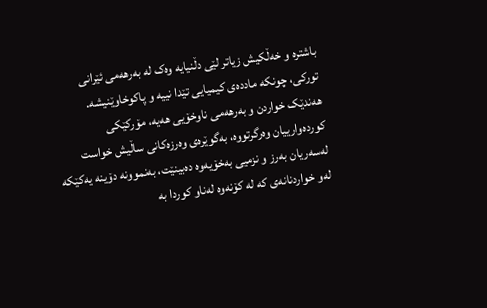باشترە و خەڵکیش زیاتر لێی دڵنیایە وەک لە بەرهەمی ئێرانی تورکی، چونکە ماددەی کیمیایی تێدا نییە و پاکوخاوێنیشە.
هەندێک خواردن و بەرهەمی ناوخۆیی هەیە، مۆرکێکی کوردەوارییان وەرگرتووە، بەگوێرەی وەرزەکانی ساڵیش خواست لەسەریان بەرز و نزمیی بەخۆیەوە دەبینێت، بەنموونە دۆینە یەکێکە لەو خواردنانەی کە لە کۆنەوە لەناو کوردا بە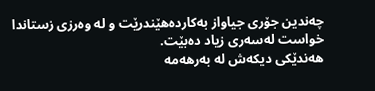چەندین جۆری جیاواز بەکاردەهێندرێت و لە وەرزی زستاندا خواست لەسەری زیاد دەبێت.
هەندێکی دیکەش لە بەرهەمە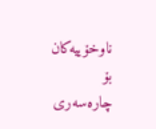ناوخۆییەکان بۆ چارەسەری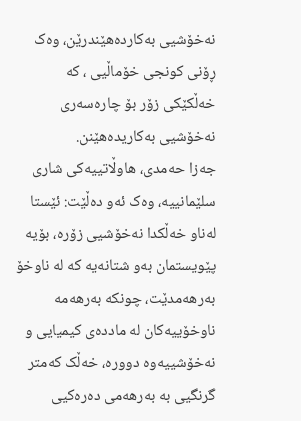نەخۆشیی بەکاردەهێندرێن، وەک ڕۆنی کونجی خۆماڵیی ، کە خەڵکێکی زۆر بۆ چارەسەری نەخۆشیی بەکاریدەهێنن.
جەزا حەمدی، هاوڵاتییەکی شاری سلێمانییە، وەک ئەو دەڵێت: ئێستا لەناو خەڵکدا نەخۆشیی زۆرە، بۆیە پێویستمان بەو شتانەیە کە لە ناوخۆ بەرهەمدێت، چونکە بەرهەمە ناوخۆییەکان لە ماددەی کیمیایی و نەخۆشییەوە دوورە، خەڵک کەمتر گرنگیی بە بەرهەمی دەرەکیی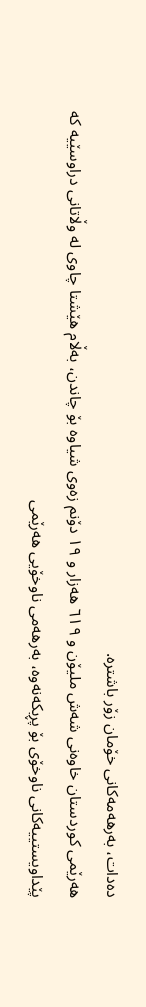دەدات، بەرهەمەکانی خۆمان زۆر باشترە.
هەرێمی کوردستان خاوەنی شەش ملیۆن و ٦١٩ هەزار و ١٩ دۆنم زەوی شیاوە بۆ چاندن، بەڵام هێشتا چاوی لە وڵاتانی دراوسێیە کە پێداویستییەکانی ناوخۆی بۆ پڕبکەنەوە، بەرهەمی ناوخۆیی هەرێمی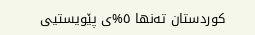کوردستان تەنها ٥%ی پێویستیی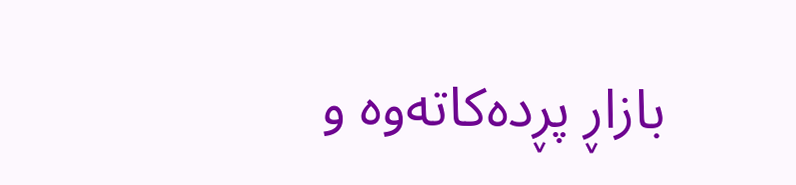بازاڕ پڕدەکاتەوە و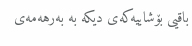باقیی بۆشاییەکەی دیکە بە بەرهەمەی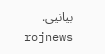بیانیی.
rojnews